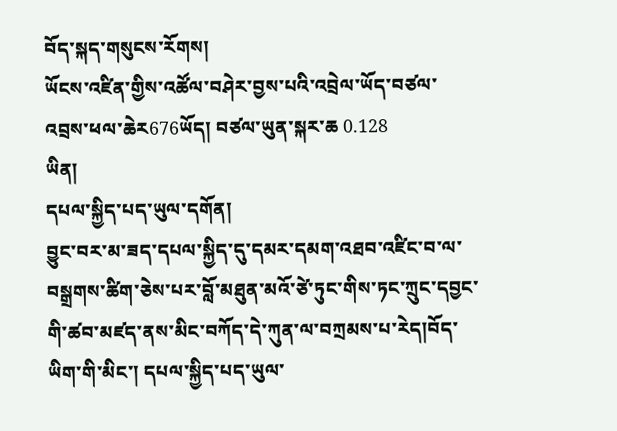བོད་སྐད་གསུངས་རོགས།
ཡོངས་འཛིན་གྱིས་འཚོལ་བཤེར་བྱས་པའི་འབྲེལ་ཡོད་བཙལ་འབྲས་ཕལ་ཆེར676ཡོད། བཙལ་ཡུན་སྐར་ཆ 0.128
ཡིན།
དཔལ་སྐྱིད་པད་ཡུལ་དགོན།
བྱུང་བར་མ་ཟད་དཔལ་སྐྱིད་དུ་དམར་དམག་འཐབ་འཛིང་བ་ལ་བསྒྲགས་ཚིག་ཅེས་པར་བློ་མཐུན་མའོ་ཙེ་ཏུང་གིས་ཏང་ཀྲུང་དབྱང་གི་ཚབ་མཛད་ནས་མིང་བཀོད་དེ་ཀུན་ལ་བཀྲམས་པ་རེད།བོད་ཡིག་གི་མིང་། དཔལ་སྐྱིད་པད་ཡུལ་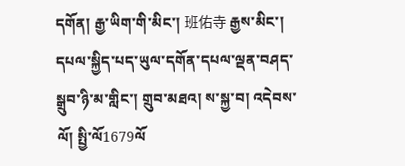དགོན། རྒྱ་ཡིག་གི་མིང་། 班佑寺 རྒྱས་མིང་། དཔལ་སྐྱིད་པད་ཡུལ་དགོན་དཔལ་ལྡན་བཤད་སྒྲུབ་ཉི་མ་གླིང་། གྲུབ་མཐའ། ས་སྐྱ་བ། འདེབས་ལོ། སྤྱི་ལོ1679ལོ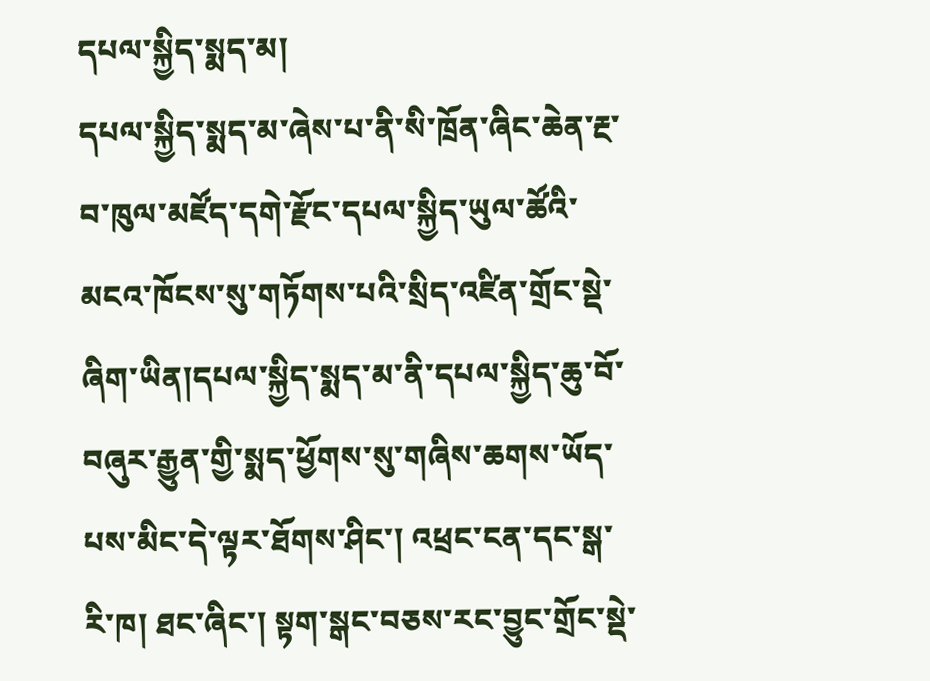དཔལ་སྐྱིད་སྨད་མ།
དཔལ་སྐྱིད་སྨད་མ་ཞེས་པ་ནི་སི་ཁྲོན་ཞིང་ཆེན་རྔ་བ་ཁུལ་མཛོད་དགེ་རྫོང་དཔལ་སྐྱིད་ཡུལ་ཚོའི་མངའ་ཁོངས་སུ་གཏོགས་པའི་སྲིད་འཛིན་གྲོང་སྡེ་ཞིག་ཡིན།དཔལ་སྐྱིད་སྨད་མ་ནི་དཔལ་སྐྱིད་ཆུ་བོ་བཞུར་རྒྱུན་གྱི་སྨད་ཕྱོགས་སུ་གཞིས་ཆགས་ཡོད་པས་མིང་དེ་ལྟར་ཐོགས་ཤིང་། འཕྲང་ངན་དང་སྒ་རི་ཁ། ཐང་ཞིང་། སྟག་སྒང་བཅས་རང་བྱུང་གྲོང་སྡེ་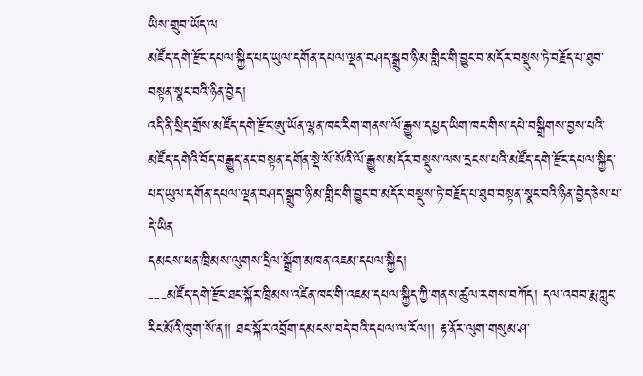ཡིས་གྲུབ་ཡོད་ལ
མཛོད་དགེ་རྫོང་དཔལ་སྐྱིད་པད་ཡུལ་དགོན་དཔལ་ལྡན་བཤད་སྒྲུབ་ཉི་མ་གླིང་གི་བྱུང་བ་མདོར་བསྡུས་ཏེ་བརྗོད་པ་ཐུབ་བསྟན་སྣང་བའི་ཉིན་བྱེད།
འདི་ནི་སྲིད་གྲོས་མཛོད་དགེ་རྫོང་ཨུ་ཡོན་ལྷན་ཁང་རིག་གནས་ལོ་རྒྱུས་དཔྱད་ཡིག་ཁང་གིས་དཔེ་བསྒྲིགས་བྱས་པའི་མཛོད་དགེའི་བོད་བརྒྱུད་ནང་བསྟན་དགོན་སྡེ་སོ་སོའི་ལོ་རྒྱུས་མདོར་བསྡུས་ལས་དྲངས་པའི་མཛོད་དགེ་རྫོང་དཔལ་སྐྱིད་པད་ཡུལ་དགོན་དཔལ་ལྡན་བཤད་སྒྲུབ་ཉི་མ་གླིང་གི་བྱུང་བ་མདོར་བསྡུས་ཏེ་བརྗོད་པ་ཐུབ་བསྟན་སྣང་བའི་ཉིན་བྱེད་ཅེས་པ་དེ་ཡིན
དམངས་ཕན་ཁྲིམས་ལུགས་དྲིལ་སྒྲོག་མཁན་འཇམ་དཔལ་སྐྱིད།
---མཛོད་དགེ་རྫོང་ཐང་སྐོར་ཁྲིམས་འཛིན་ཁང་གི་འཇམ་དཔལ་སྐྱིད་ཀྱི་གནས་ཚུལ་རགས་བཀོད། དལ་འབབ་རྨ་ཀླུང་རིང་མོའི་ཁུག་སོ་ན།། ཐང་སྐོར་འབྲོག་དམངས་བདེ་བའི་དཔལ་ལ་རོལ།། རྟ་ནོར་ལུག་གསུམ་ཤ་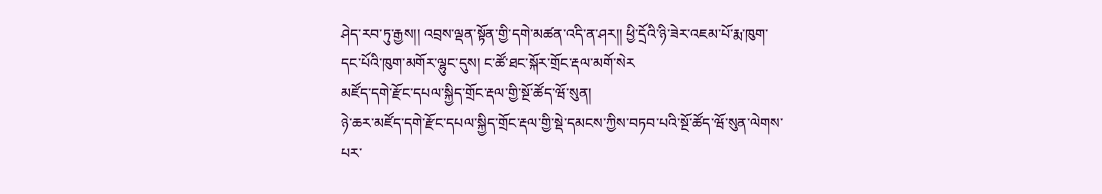ཤེད་རབ་ཏུ་རྒྱས།། འབྲས་ལྡན་སྟོན་གྱི་དགེ་མཚན་འདི་ན་ཤར།། ཕྱི་དྲོའི་ཉི་ཟེར་འཇམ་པོ་རྨ་ཁུག་དང་པོའི་ཁུག་མགོར་ལྷུང་དུས། ང་ཚོ་ཐང་སྐོར་གྲོང་རྡལ་མགོ་སེར
མཛོད་དགེ་རྫོང་དཔལ་སྐྱིད་གྲོང་རྡལ་གྱི་སྔོ་ཚོད་ཝོ་སུན།
ཉེ་ཆར་མཛོད་དགེ་རྫོང་དཔལ་སྐྱིད་གྲོང་རྡལ་གྱི་སྡེ་དམངས་ཀྱིས་བཏབ་པའི་སྔོ་ཚོད་ཝོ་སུན་ལེགས་པར་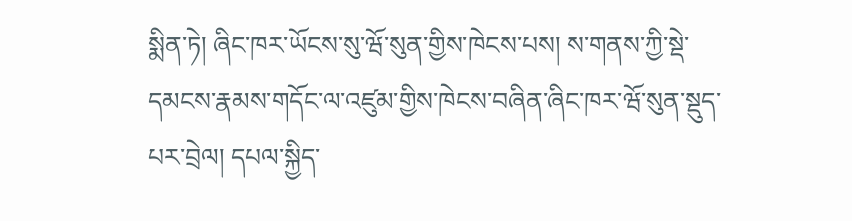སྨིན་ཏེ། ཞིང་ཁར་ཡོངས་སུ་ཝོ་སུན་གྱིས་ཁེངས་པས། ས་གནས་ཀྱི་སྡེ་དམངས་རྣམས་གདོང་ལ་འཛུམ་གྱིས་ཁེངས་བཞིན་ཞིང་ཁར་ཝོ་སུན་སྡུད་པར་བྲེལ། དཔལ་སྐྱིད་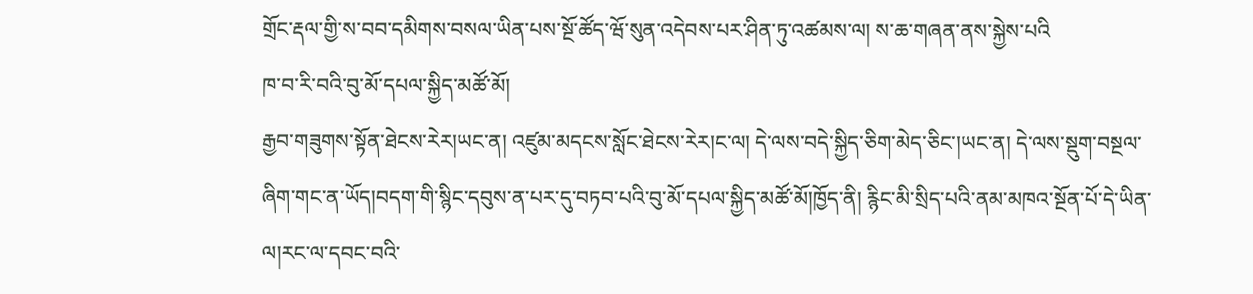གྲོང་རྡལ་གྱི་ས་བབ་དམིགས་བསལ་ཡིན་པས་སྔོ་ཚོད་ཝོ་སུན་འདེབས་པར་ཤིན་ཏུ་འཚམས་ལ། ས་ཆ་གཞན་ནས་སྐྱེས་པའི
ཁ་བ་རི་བའི་བུ་མོ་དཔལ་སྐྱིད་མཚོ་མོ།
རྒྱབ་གཟུགས་སྟོན་ཐེངས་རེར།ཡང་ན། འཛུམ་མདངས་སློང་ཐེངས་རེར།ང་ལ། དེ་ལས་བདེ་སྐྱིད་ཅིག་མེད་ཅིང་།ཡང་ན། དེ་ལས་སྡུག་བསྔལ་ཞིག་གང་ན་ཡོད།བདག་གི་སྙིང་དབུས་ན་པར་དུ་བཏབ་པའི་བུ་མོ་དཔལ་སྐྱིད་མཚོ་མོ།ཁྱོད་ནི། རྙིང་མི་སྲིད་པའི་ནམ་མཁའ་སྔོན་པོ་དེ་ཡིན་ལ།རང་ལ་དབང་བའི་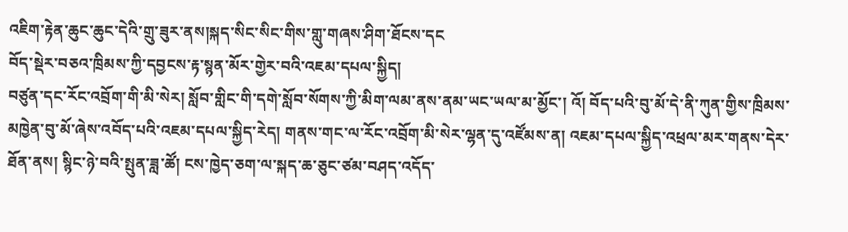འཇིག་རྟེན་ཆུང་ཆུང་དེའི་གྲུ་ཟུར་ནས།སྐད་སིང་སིང་གིས་གླུ་གཞས་ཤིག་ཐོངས་དང
བོད་སྡེར་བཅའ་ཁྲིམས་ཀྱི་དབྱངས་རྟ་སྙན་མོར་གྱེར་བའི་འཇམ་དཔལ་སྐྱིད།
བཙུན་དང་རོང་འབྲོག་གི་མི་སེར། སློབ་གླིང་གི་དགེ་སློབ་སོགས་ཀྱི་མིག་ལམ་ནས་ནམ་ཡང་ཡལ་མ་མྱོང་། འོ། བོད་པའི་བུ་མོ་དེ་ནི་ཀུན་གྱིས་ཁྲིམས་མཁྱེན་བུ་མོ་ཞེས་འབོད་པའི་འཇམ་དཔལ་སྐྱིད་རེད། གནས་གང་ལ་རོང་འབྲོག་མི་སེར་ལྷན་དུ་འཛོམས་ན། འཇམ་དཔལ་སྐྱིད་འཕྲལ་མར་གནས་དེར་ཐོན་ནས། སྙིང་ཉེ་བའི་སྤུན་ཟླ་ཚོ། ངས་ཁྱེད་ཅག་ལ་སྐད་ཆ་ཅུང་ཙམ་བཤད་འདོད་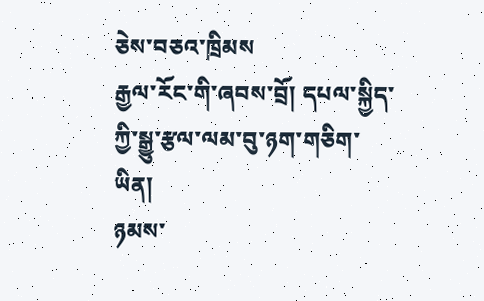ཅེས་བཅའ་ཁྲིམས
རྒྱལ་རོང་གི་ཞབས་བྲོ། དཔལ་སྐྱིད་ཀྱི་སྒྱུ་རྩལ་ལམ་བུ་ཉག་གཅིག་ཡིན།
ཉམས་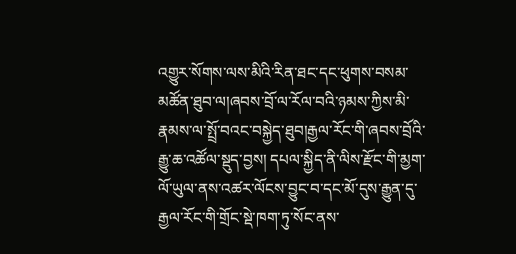འགྱུར་སོགས་ལས་མིའི་རིན་ཐང་དང་ཕུགས་བསམ་མཚོན་ཐུབ་ལ།ཞབས་བྲོ་ལ་རོལ་བའི་ཉམས་ཀྱིས་མི་རྣམས་ལ་སྤྲོ་བའང་བསྐྱེད་ཐུབ།རྒྱལ་རོང་གི་ཞབས་བྲོའི་རྒྱུ་ཆ་འཚོལ་སྡུད་བྱས། དཔལ་སྐྱིད་ནི་ལིས་རྫོང་གི་མྱག་ལོ་ཡུལ་ནས་འཚར་ལོངས་བྱུང་བ་དང་མོ་དུས་རྒྱུན་དུ་རྒྱལ་རོང་གི་གྲོང་སྡེ་ཁག་ཏུ་སོང་ནས་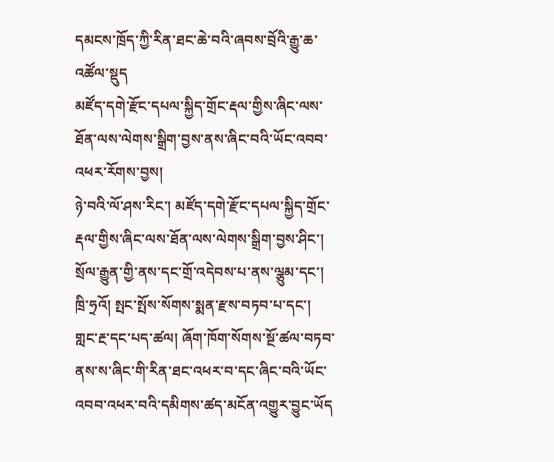དམངས་ཁྲོད་ཀྱི་རིན་ཐང་ཆེ་བའི་ཞབས་བྲོའི་རྒྱུ་ཆ་འཚོལ་སྡུད
མཛོད་དགེ་རྫོང་དཔལ་སྐྱིད་གྲོང་རྡལ་གྱིས་ཞིང་ལས་ཐོན་ལས་ལེགས་སྒྲིག་བྱས་ནས་ཞིང་བའི་ཡོང་འབབ་འཕར་རོགས་བྱས།
ཉེ་བའི་ལོ་ཤས་རིང་། མཛོད་དགེ་རྫོང་དཔལ་སྐྱིད་གྲོང་རྡལ་གྱིས་ཞིང་ལས་ཐོན་ལས་ལེགས་སྒྲིག་བྱས་ཤིང་། སྲོལ་རྒྱུན་གྱི་ནས་དང་གྲོ་འདེབས་པ་ནས་ལྕུམ་དང་། ཁྲི་ཧྲའོ། སྤང་སྤོས་སོགས་སྨན་རྫས་བཏབ་པ་དང་། གླང་རྔ་དང་པད་ཚལ། ཞོག་ཁོག་སོགས་སྔོ་ཚལ་བཏབ་ནས་ས་ཞིང་གི་རིན་ཐང་འཕར་བ་དང་ཞིང་བའི་ཡོང་འབབ་འཕར་བའི་དམིགས་ཚད་མངོན་འགྱུར་བྱུང་ཡོད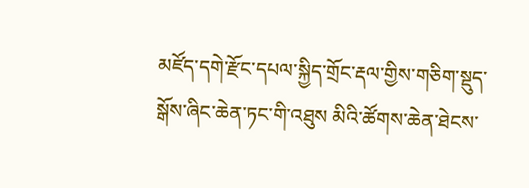མཛོད་དགེ་རྫོང་དཔལ་སྐྱིད་གྲོང་རྡལ་གྱིས་གཅིག་སྡུད་སྒོས་ཞིང་ཆེན་ཏང་གི་འཐུས མིའི་ཚོགས་ཆེན་ཐེངས་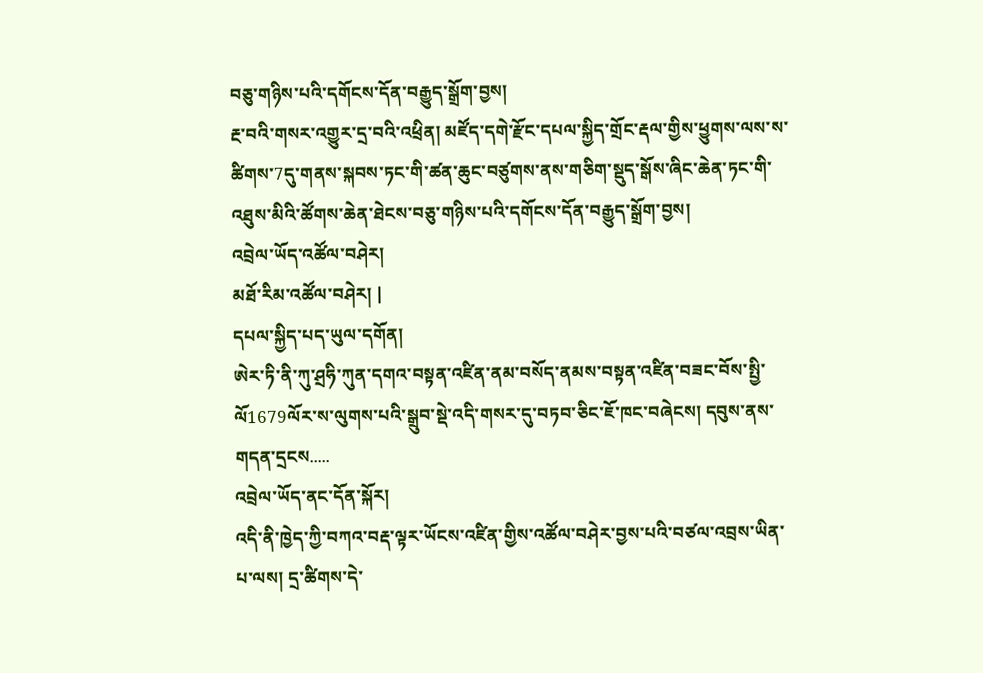བཅུ་གཉིས་པའི་དགོངས་དོན་བརྒྱུད་སྒྲོག་བྱས།
རྔ་བའི་གསར་འགྱུར་དྲ་བའི་འཕྲིན། མཛོད་དགེ་རྫོང་དཔལ་སྐྱིད་གྲོང་རྡལ་གྱིས་ཕྱུགས་ལས་ས་ཚིགས་7དུ་གནས་སྐབས་ཏང་གི་ཚན་ཆུང་བཙུགས་ནས་གཅིག་སྡུད་སྒོས་ཞིང་ཆེན་ཏང་གི་འཐུས་མིའི་ཚོགས་ཆེན་ཐེངས་བཅུ་གཉིས་པའི་དགོངས་དོན་བརྒྱུད་སྒྲོག་བྱས།
འབྲེལ་ཡོད་འཚོལ་བཤེར།
མཐོ་རིམ་འཚོལ་བཤེར། |
དཔལ་སྐྱིད་པད་ཡུལ་དགོན།
ཨེར་ཏི་ནི་ཀུ་ཤྲཧི་ཀུན་དགའ་བསྟན་འཛིན་ནམ་བསོད་ནམས་བསྟན་འཛིན་བཟང་བོས་སྤྱི་ལོ1679ལོར་ས་ལུགས་པའི་སྒྲུབ་སྡེ་འདི་གསར་དུ་བཏབ་ཅིང་ཇོ་ཁང་བཞེངས། དབུས་ནས་གདན་དྲངས.....
འབྲེལ་ཡོད་ནང་དོན་སྐོར།
འདི་ནི་ཁྱེད་ཀྱི་བཀའ་བརྡ་ལྟར་ཡོངས་འཛིན་གྱིས་འཚོལ་བཤེར་བྱས་པའི་བཙལ་འབྲས་ཡིན་པ་ལས། དྲ་ཚིགས་དེ་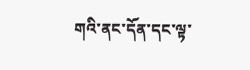གའི་ནང་དོན་དང་ལྟ་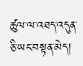ཚུལ་ལ་འཐད་འདུན་ཅི་ཡང་བསྟན་མེད།